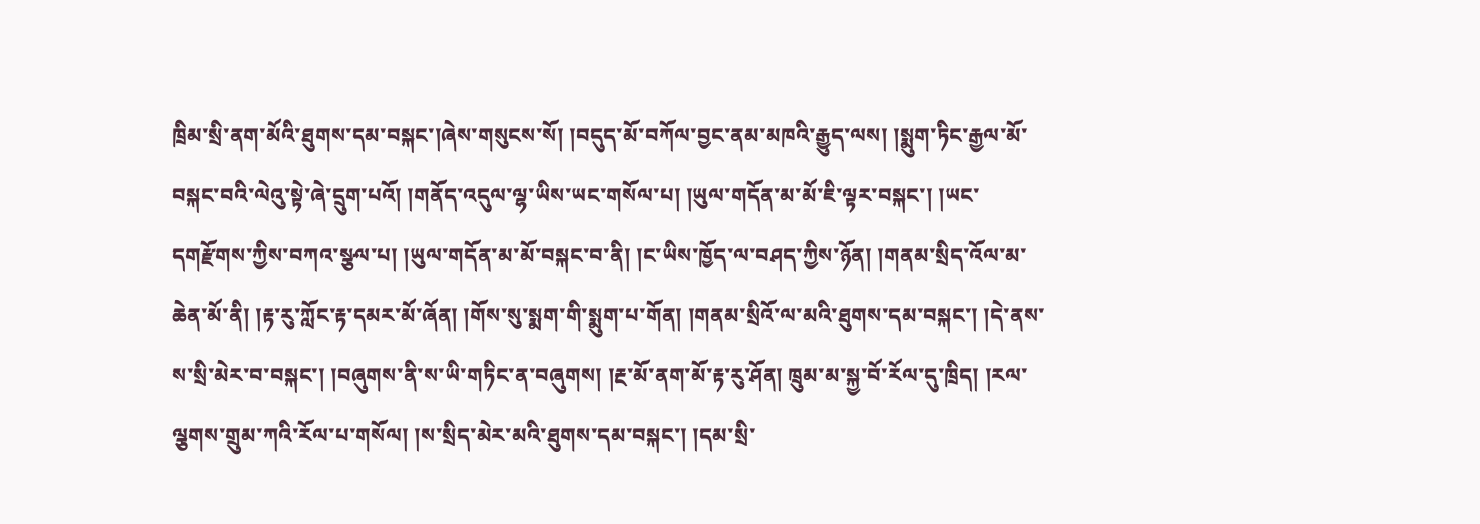ཁྲིམ་སྲི་ནག་མོའི་ཐུགས་དམ་བསྐང་།ཞེས་གསུངས་སོ། །བདུད་མོ་བཀོལ་བྱང་ནམ་མཁའི་རྒྱུད་ལས། །སྨུག་ཏིང་རྒྱལ་མོ་བསྐང་བའི་ལེའུ་སྟེ་ཞེ་དྲུག་པའོ། །གནོད་འདུལ་ལྷ་ཡིས་ཡང་གསོལ་པ། །ཡུལ་གདོན་མ་མོ་ཇི་ལྟར་བསྐང་། །ཡང་དགརྫོགས་ཀྱིས་བཀའ་སྩལ་པ། །ཡུལ་གདོན་མ་མོ་བསྐང་བ་ནི། །ང་ཡིས་ཁྱོད་ལ་བཤད་ཀྱིས་ཉོན། །གནམ་སྲིད་འོལ་མ་ཆེན་མོ་ནི། །རྟ་རུ་ཀློང་རྟ་དམར་མོ་ཞོན། །གོས་སུ་སྨག་གི་སྨུག་པ་གོན། །གནམ་སྲིའོ་ལ་མའི་ཐུགས་དམ་བསྐང་། །དེ་ནས་ས་སྲི་མེར་བ་བསྐང་། །བཞུགས་ནི་ས་ཡི་གཏིང་ན་བཞུགས། །རྔ་མོ་ནག་མོ་རྟ་རུ་ཤོན། ཁྲུམ་མ་སྐྱ་བོ་རོལ་དུ་ཁྲིད། །རལ་ལྕགས་གྲུམ་ཀའི་རོལ་པ་གསོལ། །ས་སྲིད་མེར་མའི་ཐུགས་དམ་བསྐང་། །དམ་སྲི་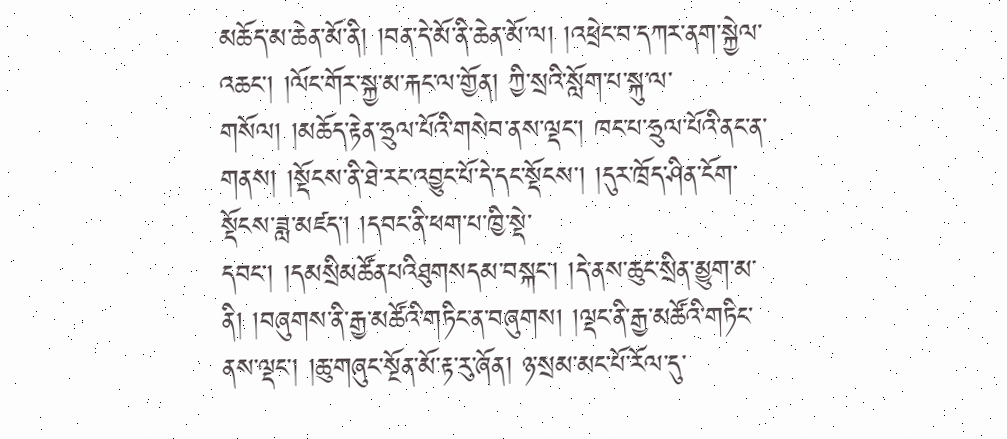མཆོད་མ་ཆེན་མོ་ནི། །བན་དེ་མོ་ནི་ཆེན་མོ་ལ། །འཕྲེང་བ་དཀར་ནག་སྐྱེལ་འཆང་། །ལོང་གོར་སྐྱ་མ་རྐང་ལ་གྱོན། ཀྱི་སྲའི་སློག་པ་སྐུ་ལ་གསོལ། །མཆོད་རྟེན་ཧྲུལ་པོའི་གསེབ་ནས་ལྡང་། ཁང་པ་ཧྲུལ་པོའི་ནང་ན་གནས། །སྡོངས་ནི་ཐེ་རང་འབྱུང་པོ་དེ་དང་སྡོངས་། །དུར་ཁྲོད་ཤིན་ངོག་སྡོངས་ཟླ་མཛད་། །དབང་ནི་ཕག་པ་ཁྱི་སྡེ་དབང་། །དམསྲིམཚོནཔའིཐུགསདམ་བསྐང་། །དེ་ནས་ཆུང་སྲིན་མྱུག་མ་ནི། །བཞུགས་ནི་རྒྱ་མཚོའི་གཏིང་ན་བཞུགས། །ལྡང་ནི་རྒྱ་མཚོའི་གཏིང་ནས་ལྡང་། །ཆུ་གཞུང་སྔོན་མོ་རྟ་རུ་ཞོན། ཉ་སྲམ་མང་པོ་རོལ་དུ་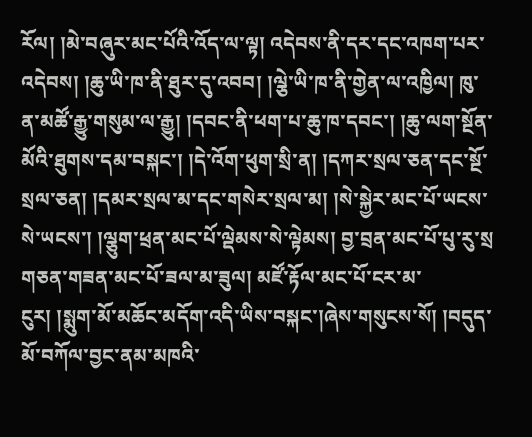རོལ། །མེ་བཞུར་མང་པོའི་འོད་ལ་ལྟ། འདེབས་ནི་དར་དང་འཁག་པར་འདེབས། །ཆུ་ཡི་ཁ་ནི་ཐུར་དུ་འབབ། །ལྕེ་ཡི་ཁ་ནི་གྱེན་ལ་འཁྱིལ། ཁུ་ན་མཚོ་རྒྱུ་གསུམ་ལ་རྒྱུ། །དབང་ནི་ཕག་པ་ཆུ་ཁ་དབང་། །ཆུ་ལག་སྔོན་མོའི་ཐུགས་དམ་བསྐང་། །དེ་འོག་ཕུག་སྲི་ན། །དཀར་སྲལ་ཅན་དང་སྔོ་སྲལ་ཅན། །དམར་སྲལ་མ་དང་གསེར་སྲལ་མ། །སེ་སྐྱེར་མང་པོ་ཡངས་སེ་ཡངས་། །ལྕུག་ཕྲན་མང་པོ་ལྡེམས་སེ་ལྟེམས། བྱ་བྲན་མང་པོ་པུ་རུ་སྲ གཅན་གཟན་མང་པོ་ཟལ་མ་ཟུལ། མཛོ་རྟོལ་མང་པོ་ངར་མ་ངུར། །སྨུག་མོ་མཆོང་མདོག་འདི་ཡིས་བསྐང་།ཞེས་གསུངས་སོ། །བདུད་མོ་བཀོལ་བྱང་ནམ་མཁའི་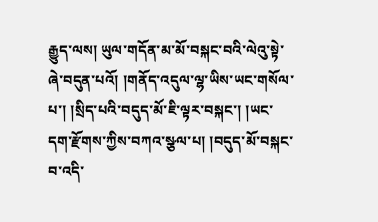རྒྱུད་ལས། ཡུལ་གདོན་མ་མོ་བསྐང་བའི་ལེའུ་སྟེ་ཞེ་བདུན་པའོ། །གནོད་འདུལ་ལྷ་ཡིས་ཡང་གསོལ་པ་། །སྲིད་པའི་བདུད་མོ་ཇི་ལྟར་བསྐང་། །ཡང་དག་རྫོགས་ཀྱིས་བཀའ་སྩལ་པ། །བདུད་མོ་བསྐང་བ་འདི་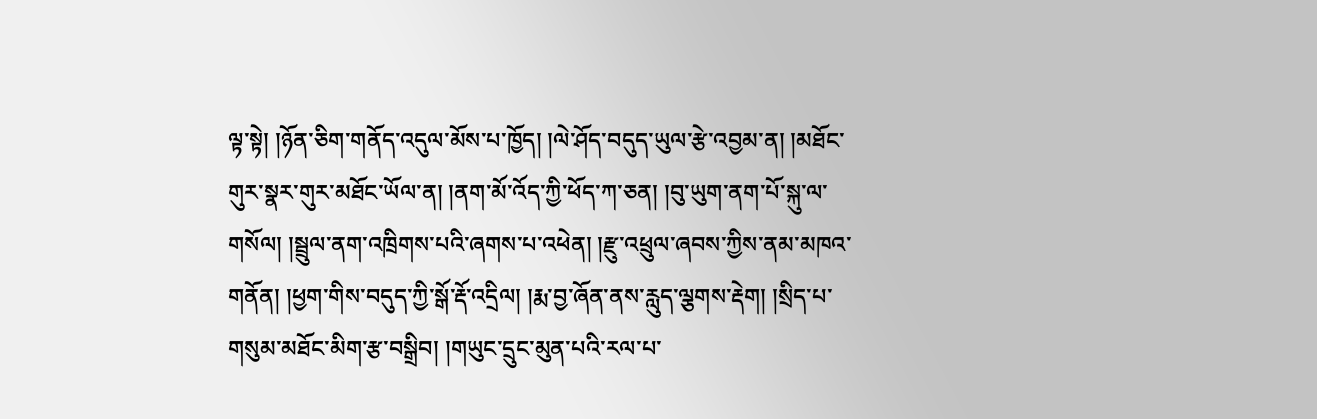ལྟ་སྟེ། །ཉོན་ཅིག་གནོད་འདུལ་མོས་པ་ཁྱོད། །ལེ་ཤོད་བདུད་ཡུལ་རྩེ་འབྱམ་ན། །མཐོང་གུར་སྣར་གུར་མཐོང་ཡོལ་ན། །ནག་མོ་འོད་ཀྱི་ཕོད་ཀ་ཅན། །བུ་ཡུག་ནག་པོ་སྐུ་ལ་གསོལ། །སྦྲུལ་ནག་འཁྲིགས་པའི་ཞགས་པ་འཕེན། །རྫུ་འཕྲུལ་ཞབས་ཀྱིས་ནམ་མཁའ་གནོན། །ཕྱག་གིས་བདུད་ཀྱི་སྒོ་རྡོ་འདྲིལ། །རྨ་བྱ་ཞོན་ནས་རླུད་ལྕགས་རྡེག། །སྲིད་པ་གསུམ་མཐོང་མིག་རྩ་བསྒྲིབ། །གཡུང་དྲུང་མུན་པའི་རལ་པ་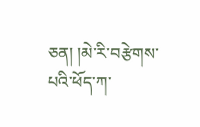ཅན། །མེ་རི་བརྩེགས་པའི་ཕོད་ཀ་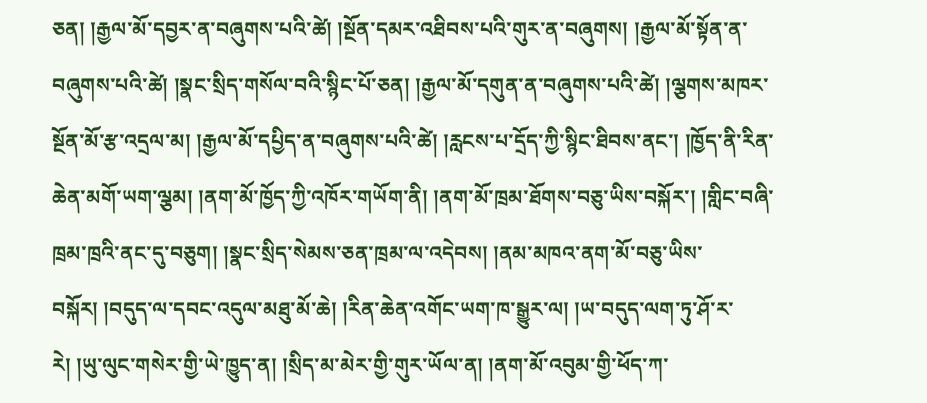ཅན། །རྒྱལ་མོ་དབྱར་ན་བཞུགས་པའི་ཚེ། །སྔོན་དམར་འཐིབས་པའི་གུར་ན་བཞུགས། །རྒྱལ་མོ་སྟོན་ན་བཞུགས་པའི་ཚེ། །སྣང་སྲིད་གསོལ་བའི་སྙིང་པོ་ཅན། །རྒྱལ་མོ་དགུན་ན་བཞུགས་པའི་ཚེ། །ལྕགས་མཁར་སྔོན་མོ་རྩ་འདྲལ་མ། །རྒྱལ་མོ་དཔྱིད་ན་བཞུགས་པའི་ཚེ། །རླངས་པ་དྲོད་ཀྱི་སྙིང་ཐིབས་ནང་། །ཁྱོད་ནི་རིན་ཆེན་མགོ་ཡག་ལྕམ། །ནག་མོ་ཁྱོད་ཀྱི་འཁོར་གཡོག་ནི། །ནག་མོ་ཁྲམ་ཐོགས་བཅུ་ཡིས་བསྐོར་། །གླིང་བཞི་ཁྲམ་ཁྲའི་ནང་དུ་བཅུག། །སྣང་སྲིད་སེམས་ཅན་ཁྲམ་ལ་འདེབས། །ནམ་མཁའ་ནག་མོ་བཅུ་ཡིས་བསྐོར། །བདུད་ལ་དབང་འདུལ་མཐུ་མོ་ཆེ། །རིན་ཆེན་འགོང་ཡག་ཁ་སྒྱུར་ལ། །ཡ་བདུད་ལག་ཏུ་ཤོ་ར་རེ། །ཡུ་ལུང་གསེར་གྱི་ཡེ་ཁྱུད་ན། །སྲིད་མ་མེར་གྱི་གུར་ཡོལ་ན། །ནག་མོ་འབུམ་གྱི་ཕོད་ཀ་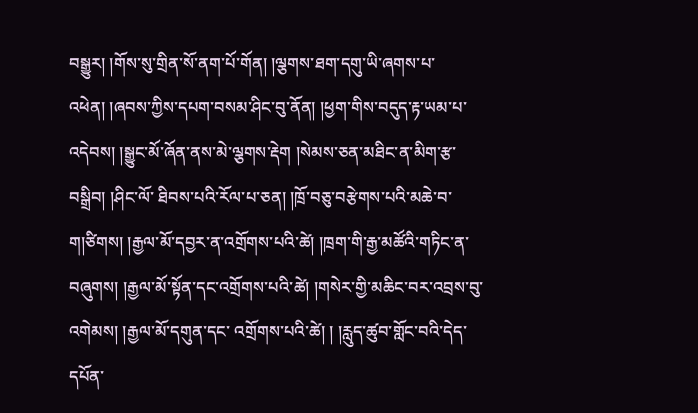བསྒྱུར། །གོས་སུ་གྲིན་སོ་ནག་པོ་གོན། །ལྕགས་ཐག་དགུ་ཡི་ཞགས་པ་འཕེན། །ཞབས་ཀྱིས་དཔག་བསམ་ཤིང་བུ་ནོན། །ཕྱག་གིས་བདུད་རྟ་ཡམ་པ་འདེབས། །སྒྱུང་མོ་ཞོན་ནས་མེ་ལྕགས་རྡེག །སེམས་ཅན་མཐིང་ན་མིག་རྩ་བསྒྲིབ། །ཤིང་ལོ་ ཐིབས་པའི་རོལ་པ་ཅན། །ཁྲོ་བཅུ་བརྩེགས་པའི་མཆེ་བ་ག།ཙིགས། །རྒྱལ་མོ་དབྱར་ན་འགྲོགས་པའི་ཚེ། །ཁྲག་གི་རྒྱ་མཚོའི་གཏིང་ན་བཞུགས། །རྒྱལ་མོ་སྟོན་དང་འགྲོགས་པའི་ཚེ། །གསེར་གྱི་མཆིང་བར་འབྲས་བུ་འགེམས། །རྒྱལ་མོ་དགུན་དང་ འགྲོགས་པའི་ཚེ། ། །རླུད་ཚུབ་གློང་བའི་དེད་དཔོན་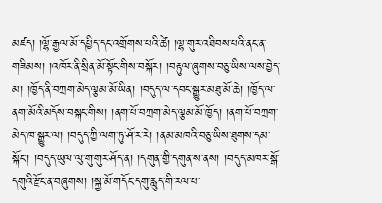མཛད། །ལྷོ་རྒྱལ་མོ་དཔྱིད་དང་འགྲོགས་པའི་ཚེ། །ལྷ་གུར་འཐིབས་པའི་ནང་ན་གཟིམས། །འཁོར་ནི་སྲིན་མོ་སྟོང་གིས་བསྐོར། །བརྟུལ་ཞུགས་བཅུ་ཡིས་ལས་བྱེད་མ། །ཁྱོད་ནི་བཀྲག་མེད་ལྕམ་མོ་ཡིན། །བདུད་ལ་དབང་སྒྱུར་མཐུ་མོ་ཆེ། །ཁྱོད་ལ་ནག་མོའི་མདོས་བསྐང་གིས། །ནག་པོ་བཀྲག་མེད་ལྕམ་མོ་ཁྱོད། །ནག་པོ་བཀྲག་མེད་ཁ་སྒྱུར་ལ། །བདུད་ཀྱི་ལག་ཏུ་ཤོ་ར་རེ། །ནམ་མཁའི་བཅུ་ཡིས་ཐུགས་དམ་སྐོང་། །བདུད་ཡུལ་ལུ་གུ་གུར་ཤོད་ན། །དགུན་གྱི་དགུན་ས་ནས། །བདུད་མཁར་སྒོ་དགུའི་རྫོང་ན་བཞུགས། །སྐྱ་མོ་གདོང་དགུ་རླུད་གི་རལ་པ་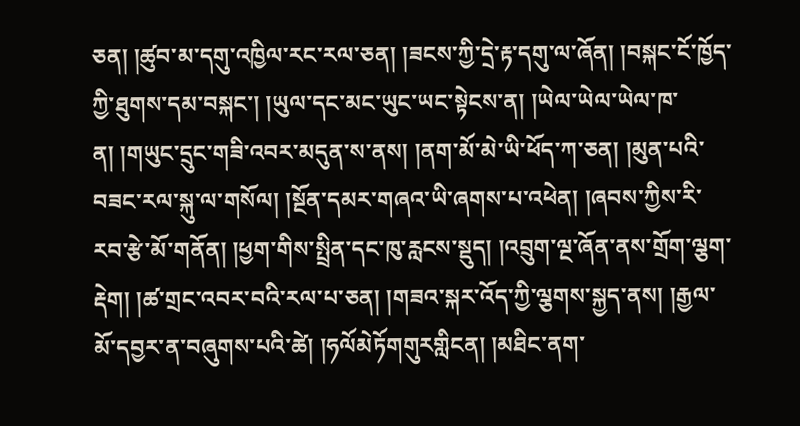ཅན། །ཚུབ་མ་དགུ་འཁྱིལ་རང་རལ་ཅན། །ཟངས་ཀྱི་དྲེ་རྟ་དགུ་ལ་ཞོན། །བསྐང་ངོ་ཁྱོད་ཀྱི་ཐུགས་དམ་བསྐང་། །ཡུལ་དང་མང་ཡུང་ཡང་སྟེངས་ན། །ཡེལ་ཡེལ་ཡེལ་ཁ་ན། །གཡུང་དྲུང་གཟི་འབར་མདུན་ས་ནས། །ནག་མོ་མེ་ཡི་ཕོད་ཀ་ཅན། །མུན་པའི་བཟང་རལ་སྐུ་ལ་གསོལ། །སྔོན་དམར་གཞའ་ཡི་ཞགས་པ་འཕེན། །ཞབས་ཀྱིས་རི་རབ་རྩེ་མོ་གནོན། །ཕྱག་གིས་སྤྲིན་དང་ཁུ་རླངས་སྡུད། །འབྲུག་ལྔ་ཞོན་ནས་གྲོག་ལྕག་རྡེག། །ཚ་གྲང་འབར་བའི་རལ་པ་ཅན། །གཟའ་སྐར་འོད་ཀྱི་ལྕགས་སྐྱད་ནས། །རྒྱལ་མོ་དབྱར་ན་བཞུགས་པའི་ཚེ། །ཧལོམེཏོགགུརགླིངན། །མཐིང་ནག་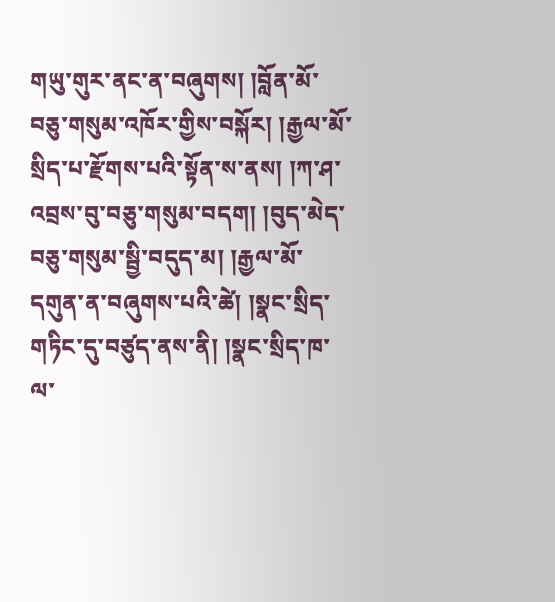གཡུ་གུར་ནང་ན་བཞུགས། །བློན་མོ་བཅུ་གསུམ་འཁོར་གྱིས་བསྐོར། །རྒྱལ་མོ་སྲིད་པ་རྫོགས་པའི་སྟོན་ས་ནས། །ཀ་ཤ་འབྲས་བུ་བཅུ་གསུམ་བདག། །བུད་མེད་བཅུ་གསུམ་སྦྱི་བདུད་མ། །རྒྱལ་མོ་དགུན་ན་བཞུགས་པའི་ཚེ། །སྣང་སྲིད་གཏིང་དུ་བཙུད་ནས་ནི། །སྣང་སྲིད་ཁ་ལ་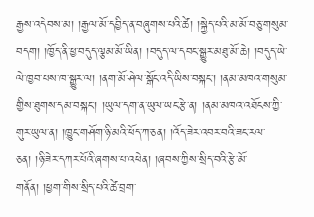རྒྱས་འདེབས་མ། །རྒྱལ་མོ་དབྱིད་ན་བཞུགས་པའི་ཚེ། །སྐྱེད་པའི་མ་མོ་བཅུ་གསུམ་བདག། །ཁྱོད་ནི་ཕྱ་བདུད་ལྕམ་མོ་ཡིན། །བདུད་ལ་དབང་སྒྱུར་མཐུ་མོ་ཆེ། །བདུད་ཡེ་ལེ་ཁྱབ་པས་ཁ་སྒྱུར་ལ། །ནག་མོ་ཤེལ་སྒོང་འདི་ཡིས་བསྐང་། །ནམ་མཁའ་གསུམ་གྱིས་ཐུགས་དམ་བསྐང་། །ཡུལ་དག་ན་ཡུལ་ཡང་རྩེ་ན། །ནམ་མཁའ་འཐོངས་ཀྱི་གུར་ཡུལ་ན། །ཁྱུང་གཤོག་ཉི་མའི་ཕོད་ཀ་ཅན། །འོད་ཟེར་འབར་བའི་ཟང་རལ་ཅན། །ཉི་ཟེར་དཀར་པོའི་ཞགས་པ་འཕེན། །ཞབས་ཀྱིས་སྲིད་བའི་རྩེ་མོ་གནོན། །ཕྱག་གིས་སྲིད་པའི་ཚེ་བྲག་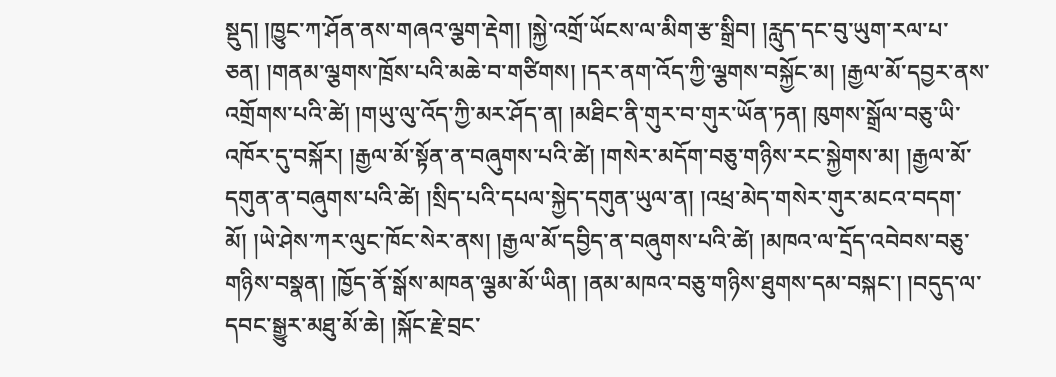སྡུད། །ཁྱུང་ཀ་ཤོན་ནས་གཞའ་ལྕག་རྡེག། །སྐྱེ་འགྲོ་ཡོངས་ལ་མིག་རྩ་སྒྲིབ། །རླུད་དང་བུ་ཡུག་རལ་པ་ཅན། །གནམ་ལྕགས་ཁྲོས་པའི་མཆེ་བ་གཙིགས། །དར་ནག་འོད་ཀྱི་ལྕགས་བསྐྱོང་མ། །རྒྱལ་མོ་དབྱར་ནས་འགྲོགས་པའི་ཚེ། །གཡུ་ལུ་འོད་ཀྱི་མར་ཤོད་ན། །མཐིང་ནི་གུར་བ་གུར་ཡོན་ཏན། ཁུགས་སྒྲོལ་བཅུ་ཡི་འཁོར་དུ་བསྐོར། །རྒྱལ་མོ་སྟོན་ན་བཞུགས་པའི་ཚེ། །གསེར་མདོག་བཅུ་གཉིས་རང་སྐྱེགས་མ། །རྒྱལ་མོ་དགུན་ན་བཞུགས་པའི་ཚེ། །སྲིད་པའི་དཔལ་སྐྱེད་དགུན་ཡུལ་ན། །འཕྲ་མེད་གསེར་གུར་མངའ་བདག་མོ། །ཡེ་ཤེས་ཀར་ལུང་ཁོང་སེར་ནས། །རྒྱལ་མོ་དབྱིད་ན་བཞུགས་པའི་ཚེ། །མཁའ་ལ་དྲོད་འབེབས་བཅུ་གཉིས་བསྣན། །ཁྱོད་ནོ་སྒོས་མཁན་ལྕམ་མོ་ཡིན། །ནམ་མཁའ་བཅུ་གཉིས་ཐུགས་དམ་བསྐང་། །བདུད་ལ་དབང་སྒྱུར་མཐུ་མོ་ཆེ། །སྐོང་རྗེ་བྲང་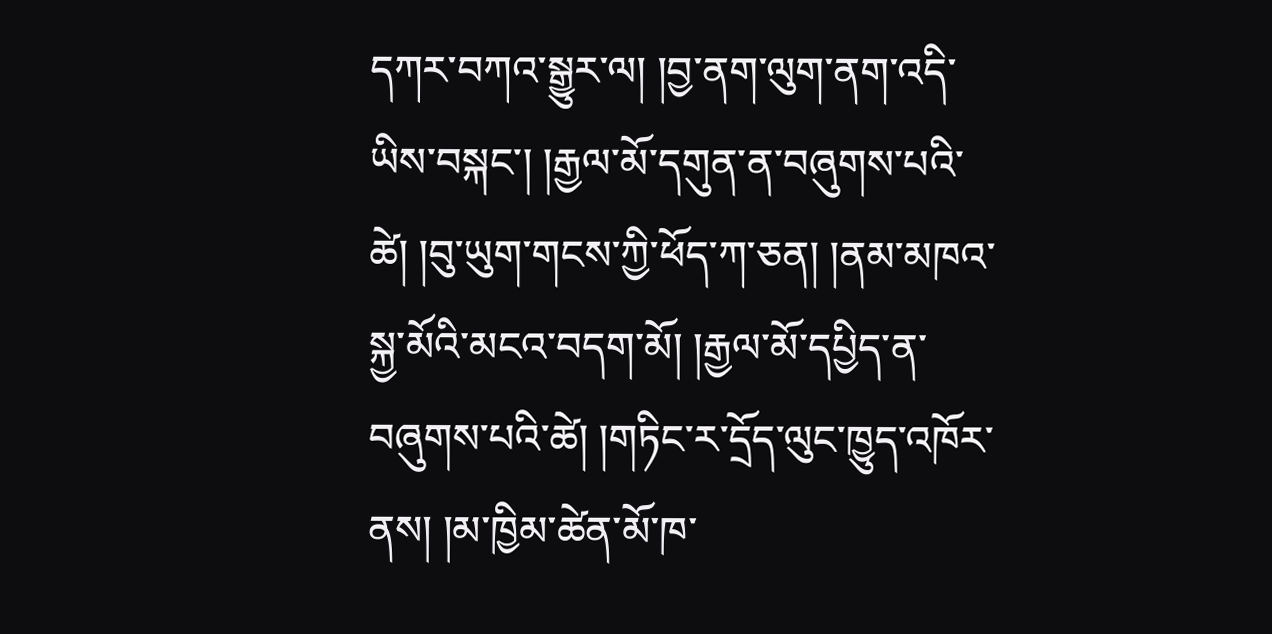དཀར་བཀའ་སྒྱུར་ལ། །བྱ་ནག་ལུག་ནག་འདི་ཡིས་བསྐང་། །རྒྱལ་མོ་དགུན་ན་བཞུགས་པའི་ཚེ། །བུ་ཡུག་གངས་ཀྱི་ཕོད་ཀ་ཅན། །ནམ་མཁའ་སྐྱ་མོའི་མངའ་བདག་མོ། །རྒྱལ་མོ་དཔྱིད་ན་བཞུགས་པའི་ཚེ། །གཏིང་ར་དྲོད་ལུང་ཁྱུད་འཁོར་ནས། །མ་ཁྱིམ་ཚེན་མོ་ཁ་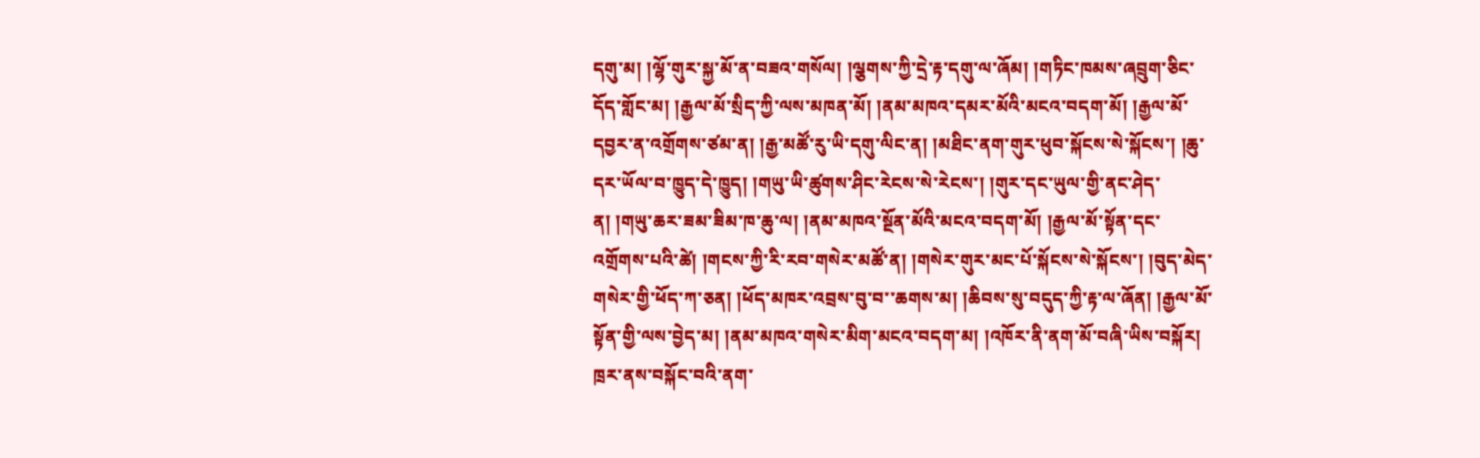དགུ་མ། །ལྷོ་གུར་སྐྱ་མོ་ན་བཟའ་གསོལ། །ལྕགས་ཀྱི་དྲེ་རྟ་དགུ་ལ་ཞོམ། །གཏིང་ཁམས་ཞབྲུག་ཅིང་དོད་གློང་མ། །རྒྱལ་མོ་སྲིད་ཀྱི་ལས་མཁན་མོ། །ནམ་མཁའ་དམར་མོའི་མངའ་བདག་མོ། །རྒྱལ་མོ་དབྱར་ན་འགྲོགས་ཙམ་ན། །རྒྱ་མཚོ་རུ་ཡི་དགུ་ལིང་ན། །མཐིང་ནག་གུར་ཕུབ་སྐོངས་སེ་སྐོངས་། །ཆུ་དར་ཡོལ་བ་ཁྱུད་དེ་ཁྱུད། །གཡུ་ཡི་ཚུགས་ཤིང་རེངས་སེ་རེངས་། །གུར་དང་ཡུལ་གྱི་ནང་ཤེད་ན། །གཡུ་ཆར་ཟམ་ཟིམ་ཁ་ཆུ་ལ། །ནམ་མཁའ་སྔོན་མོའི་མངའ་བདག་མོ། །རྒྱལ་མོ་སྟོན་དང་འགྲོགས་པའི་ཚེ། །གངས་ཀྱི་རི་རབ་གསེར་མཚོ་ན། །གསེར་གུར་མང་པོ་སྐོངས་སེ་སྐོངས་། །བུད་མེད་གསེར་གྱི་ཕོད་ཀ་ཅན། །ཕོད་མཁར་འབྲས་བུ་བ་་ཆགས་མ། །ཆིབས་སུ་བདུད་ཀྱི་རྟ་ལ་ཞོན། །རྒྱལ་མོ་སྟོན་གྱི་ལས་བྱེད་མ། །ནམ་མཁའ་གསེར་མིག་མངའ་བདག་མ། །འཁོར་ནི་ནག་མོ་བཞི་ཡིས་བསྐོར། ཁྲར་ནས་བསྐོང་བའི་ནག་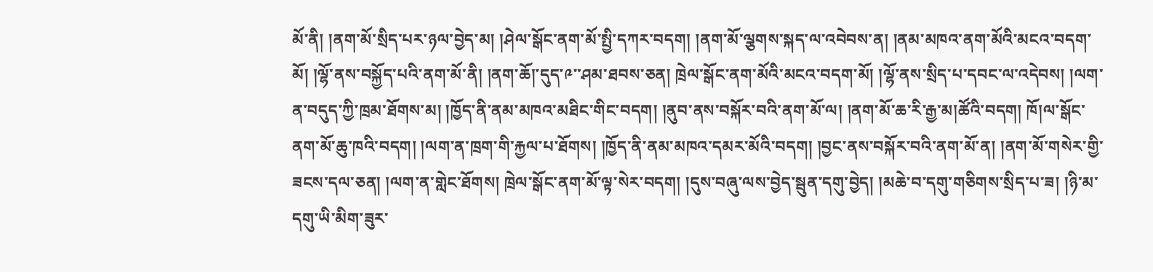མོ་ནི། །ནག་མོ་སྲིད་པར་ཉལ་བྱེད་མ། །ཤེལ་སྒོང་ནག་མོ་སྤྱི་དཀར་བདག། །ནག་མོ་ལྕགས་སྐད་ལ་འབེབས་ན། །ནམ་མཁའ་ནག་མོའི་མངའ་བདག་མོ། །ལྷོ་ནས་བསྐྱོད་པའི་ནག་མོ་ནི། །ནག་ཆོ།་དུད་༩་་ཤམ་ཐབས་ཅན། ཁྲེལ་སྒོང་ནག་མོའི་མངའ་བདག་མོ། །ལྷོ་ནས་སྲིད་པ་དབང་ལ་འདེབས། །ལག་ན་བདུད་ཀྱི་ཁྲམ་ཐོགས་མ། །ཁྱོད་ནི་ནམ་མཁའ་མཐིང་གིང་བདག། །ནུབ་ནས་བསྐོར་བའི་ནག་མོ་ལ། །ནག་མོ་ཆ་རི་རྒྱ་མ།ཚོའི་བདག། ཁོ།ལ་སྒོང་ནག་མོ་ཆུ་ཁའི་བདག། །ལག་ན་ཁྲག་གི་རྐྱལ་པ་ཐོགས། །ཁྱོད་ནི་ནམ་མཁའ་དམར་མོའི་བདག། །བྱང་ནས་བསྐོར་བའི་ནག་མོ་ན། །ནག་མོ་གསེར་གྱི་ཟངས་དལ་ཅན། །ལག་ན་གླེང་ཐོགས། ཁྲེལ་སྒོང་ནག་མོ་ལྟ་སེར་བདག། །དུས་བཞུ་ལས་བྱེད་སྦུན་དགུ་བྱེད། །མཆེ་བ་དགུ་གཅིགས་སྲིད་པ་ཟ། །ཉི་མ་དགུ་ཡི་མིག་ཟུར་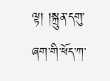ལྟ། །སྐྲུན་དགུ་ཞག་གི་ཕོད་ཀ་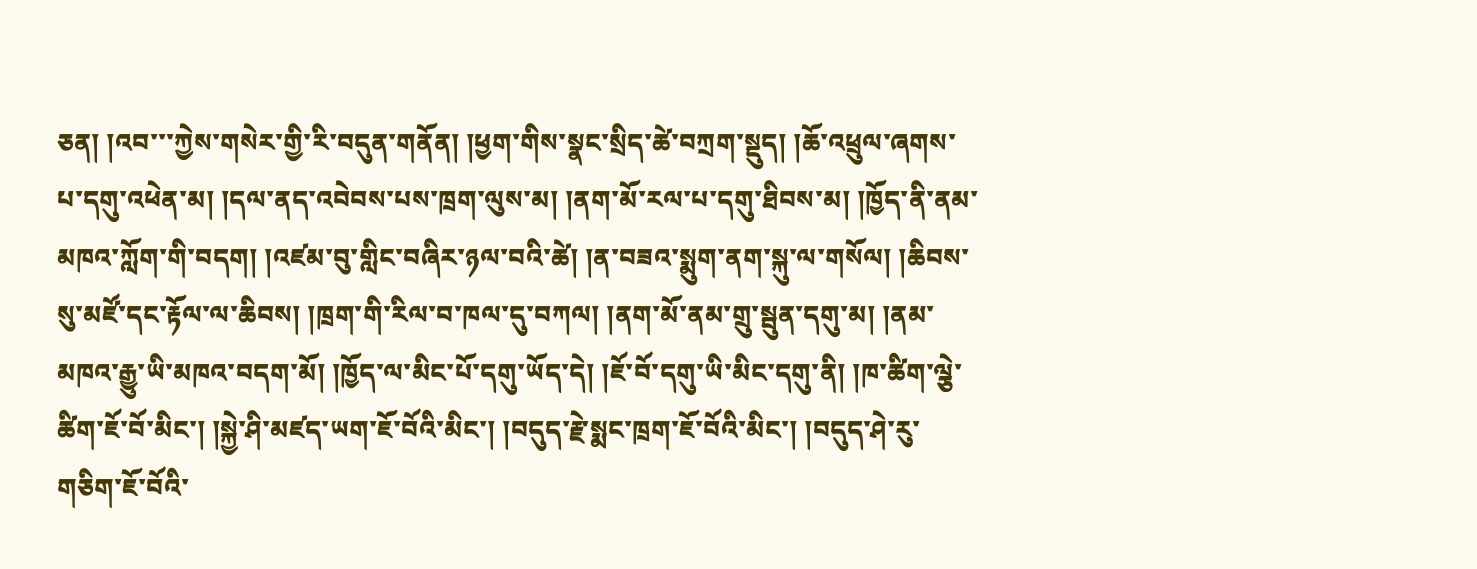ཅན། །འབ་་་ཀྱེས་གསེར་གྱི་རི་བདུན་གནོན། །ཕྱག་གིས་སྣང་སྲིད་ཚེ་བཀྲག་སྡུད། །ཆོ་འཕྲུལ་ཞགས་པ་དགུ་འཕེན་མ། །དལ་ནད་འབེབས་པས་ཁྲག་ལུས་མ། །ནག་མོ་རལ་པ་དགུ་ཐིབས་མ། །ཁྱོད་ནི་ནམ་མཁའ་ཀློག་གི་བདག། །འཛམ་བུ་གླིང་བཞིར་ཉལ་བའི་ཚེ། །ན་བཟའ་སྨུག་ནག་སྐུ་ལ་གསོལ། །ཆིབས་སུ་མཛོ་དང་རྟོལ་ལ་ཆིབས། །ཁྲག་གི་རིལ་བ་ཁལ་དུ་བཀལ། །ནག་མོ་ནམ་གྲུ་སྦུན་དགུ་མ། །ནམ་མཁའ་རྒྱུ་ཡི་མཁའ་བདག་མོ། །ཁྱོད་ལ་མིང་པོ་དགུ་ཡོད་དེ། །ཇོ་བོ་དགུ་ཡི་མིང་དགུ་ནི། །ཁ་ཚིག་ལྕེ་ཚིག་ཇོ་བོ་མིང་། །སྐྱེ་ཤི་མཛད་ཡག་ཇོ་བོའི་མིང་། །བདུད་རྗེ་སྨང་ཁྲག་ཇོ་བོའི་མིང་། །བདུད་ཤེ་རུ་གཅིག་ཇོ་བོའི་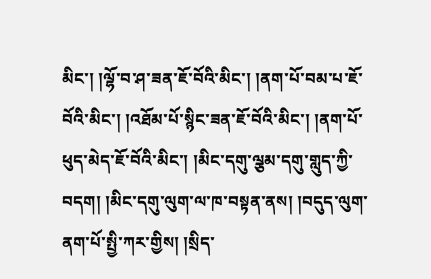མིང་། །ལྷོ་བ་ཤ་ཟན་ཇོ་བོའི་མིང་། །ནག་པོ་བམ་པ་ཇོ་བོའི་མིང་། །འཐོམ་པོ་སྙིང་ཟན་ཇོ་བོའི་མིང་། །ནག་པོ་ཕུད་མེད་ཇོ་བོའི་མིང་། །མིང་དགུ་ལྕམ་དགུ་གླུད་ཀྱི་བདག། །མིང་དགུ་ལུག་ལ་ཁ་བསྟན་ནས། །བདུད་ལུག་ནག་པོ་སྤྱི་ཀར་གྱིས། །སྲིད་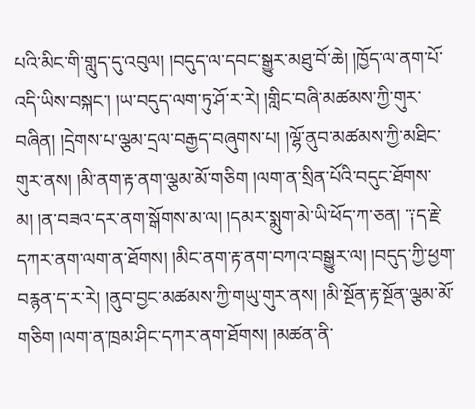པའི་མིང་གི་གླུད་དུ་འབུལ། །བདུད་ལ་དབང་སྒྱུར་མཐུ་བོ་ཆེ། །ཁྱོད་ལ་ནག་པོ་འདི་ཡིས་བསྐང་། །ཡ་བདུད་ལག་ཏུ་ཤོ་ར་རེ། །གླིང་བཞི་མཚམས་ཀྱི་གུར་བཞིན། །དྲེགས་པ་ལྕམ་དྲལ་བརྒྱད་བཞུགས་པ། །ལྷོ་ནུབ་མཚམས་ཀྱི་མཐིང་གུར་ནས། །མི་ནག་རྟ་ནག་ལྕམ་མོ་གཅིག །ལག་ན་སྲིན་པོའི་བདུང་ཐོགས་མ། །ན་བཟའ་དར་ནག་སྒོགས་མ་ལ། །དམར་སྨུག་མེ་ཡི་ཕོད་ཀ་ཅན། ་༑ད་རྗེ་དཀར་ནག་ལག་ན་ཐོགས། །མིང་ནག་རྟ་ནག་བཀའ་བསྒྱུར་ལ། །བདུད་ཀྱི་ཕྱག་བརྙན་ད་ར་རེ། །ནུབ་བྱང་མཚམས་ཀྱི་གཡུ་གུར་ནས། །མི་སྔོན་རྟ་སྔོན་ལྕམ་མོ་གཅིག །ལག་ན་ཁྲམ་ཤིང་དཀར་ནག་ཐོགས། །མཚན་ནི་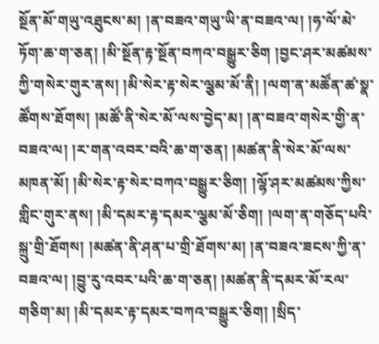སྔོན་མོ་གཡུ་འཐུངས་མ། །ན་བཟའ་གཡུ་ཡི་ན་བཟའ་ལ། །ཧ་ལོ་མེ་ཏོག་ཆ་ག་ཅན། །མི་སྔོན་རྟ་སྔོན་བཀའ་བསྒྱུར་ཅིག །བྱང་ཤར་མཚམས་ཀྱི་གསེར་གུར་ནས། །མི་སེར་རྟ་སེར་ལྕམ་མོ་ནི། །ལག་ན་མཚོན་ཚ་སྣ་ཚོགས་ཐོགས། །མཚོ་ནི་སེར་མོ་ལས་བྱེད་མ། །ན་བཟའ་གསེར་གྱི་ན་བཟའ་ལ། །ར་གན་འབར་བའི་ཆ་ག་ཅན། །མཚན་ནི་སེར་མོ་ལས་མཁན་མོ། །མི་སེར་རྟ་སེར་བཀའ་བསྒྱུར་ཅིག། །ལྷོ་ཤར་མཚམས་ཀྱིས་གླིང་གུར་ནས། །མི་དམར་རྟ་དམར་ལྕམ་མོ་ཅིག། །ལག་ན་གཅོད་པའི་སྐྲུ་གྲི་ཐོགས། །མཚན་ནི་ཤན་པ་གྲི་ཐོགས་མ། །ན་བཟའ་ཟངས་ཀྱི་ན་བཟའ་ལ། །བྱུ་རུ་འབར་པའི་ཆ་ག་ཅན། །མཚན་ནི་དམར་མོ་རལ་གཅིག་མ། །མི་དམར་རྟ་དམར་བཀའ་བསྒྱུར་ཅིག། །སྲིད་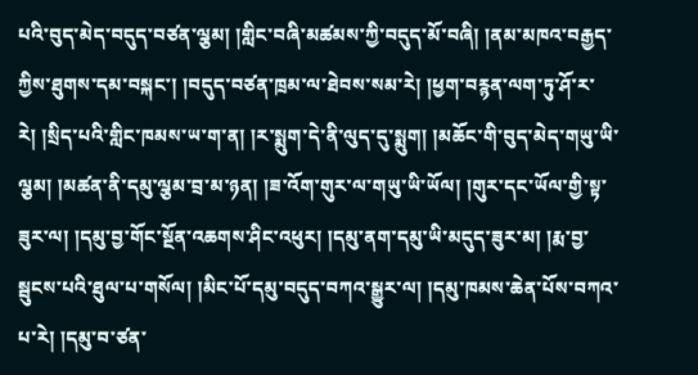པའི་བུད་མེད་བདུད་བཙན་ལྕམ། །གླིང་བཞི་མཚམས་ཀྱི་བདུད་མོ་བཞི། །ནམ་མཁའ་བརྒྱད་ཀྱིས་ཐུགས་དམ་བསྐང་། །བདུད་བཙན་ཁྲམ་ལ་ཐེབས་སམ་རེ། །ཕྱག་བརྙན་ལག་ཏུ་ཤོ་ར་རེ། །སྲིད་པའི་གླིང་ཁམས་ཡ་ག་ན། །ར་སྨུག་དེ་ནི་ལུད་དུ་སྨུག། །མཆོང་གི་བུད་མེད་གཡུ་ཡི་ལྕམ། །མཚན་ནི་དམུ་ལྕམ་བྲ་མ་ཉན། །ཟ་འོག་གུར་ལ་གཡུ་ཡི་ཡོལ། །གུར་དང་ཡོལ་གྱི་སྟ་ཟུར་ལ། །དམུ་བྱ་གོང་སྔོན་འཆགས་ཤིང་འཕུར། །དམུ་ནག་དམུ་ཡི་མདུད་ཟུར་མ། །རྨ་བྱ་སྦུངས་པའི་ཐུལ་པ་གསོལ། །མིང་པོ་དམུ་བདུད་བཀའ་སྒྱུར་ལ། །དམུ་ཁམས་ཆེན་པོས་བཀའ་པ་རེ། །དམུ་བ་ཙན་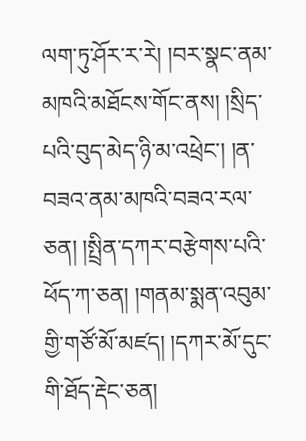ལག་ཏུ་ཤོར་ར་རེ། །བར་སྣང་ནམ་མཁའི་མཐོངས་གོང་ནས། །སྲིད་པའི་བུད་མེད་ཉི་མ་འཕྲེང་། །ན་བཟའ་ནམ་མཁའི་བཟའ་རལ་ཅན། །སྤྲིན་དཀར་བརྩེགས་པའི་ཕོད་ཀ་ཅན། །གནམ་སྨན་འབུམ་གྱི་གཙོ་མོ་མཛད། །དཀར་མོ་དུང་གི་ཐོད་རྡེང་ཅན།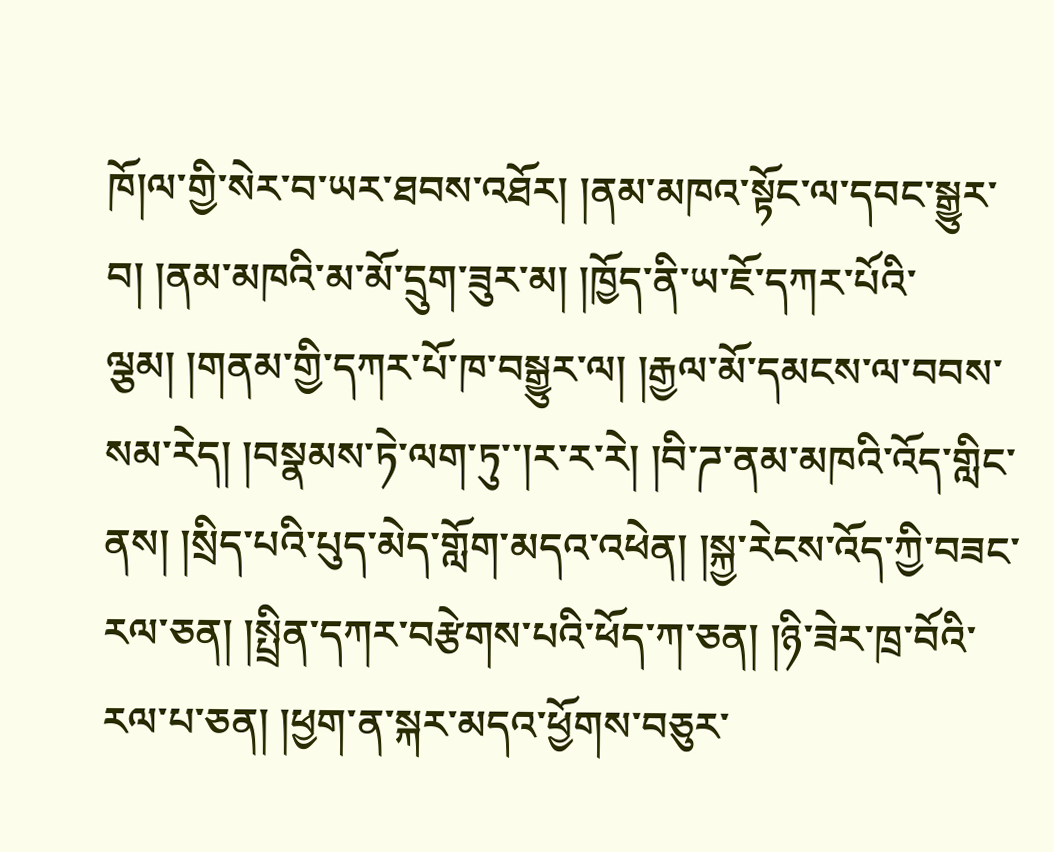ཁོ།ལ་གྱི་སེར་བ་ཡར་ཐབས་འཐོར། །ནམ་མཁའ་སྟོང་ལ་དབང་སྒྱུར་བ། །ནམ་མཁའི་མ་མོ་དྲུག་ཟུར་མ། །ཁྱོད་ནི་ཡ་ཇོ་དཀར་པོའི་ལྕམ། །གནམ་གྱི་དཀར་པོ་ཁ་བསྒྱུར་ལ། །རྒྱལ་མོ་དམངས་ལ་བབས་སམ་རེད། །བསྣམས་ཏེ་ལག་ཏུ་་།ར་ར་རེ། །བི་ཌ་ནམ་མཁའི་འོད་གླིང་ནས། །སྲིད་པའི་པུད་མེད་གློག་མདའ་འཕེན། །སྐྱ་རེངས་འོད་ཀྱི་བཟང་རལ་ཅན། །སྤྲིན་དཀར་བརྩེགས་པའི་ཕོད་ཀ་ཅན། །ཉི་ཟེར་ཁྲ་བོའི་རལ་པ་ཅན། །ཕྱག་ན་སྐར་མདའ་ཕྱོགས་བཅུར་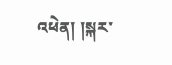འཕེན། །སྐར་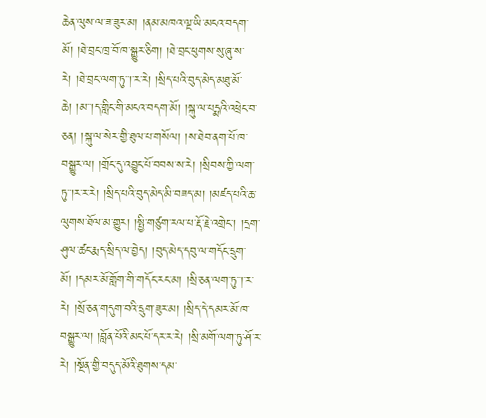ཆེན་ལུས་ལ་ཟ་ཟུར་མ། །ནམ་མཁའ་ལྔ་ཡི་མངའ་བདག་མོ། །ཐེ་བྲང་ཁྲ་བོ་ཁ་སྒྱུར་ཅིག། །ཐེ་བྲང་ཕུགས་སུ་ཞུ་ས་རེ། །ཐེ་བྲང་ལག་ཏུ་་།་ར་རེ། །སྲིད་པའི་བུད་མེད་མཐུ་མོ་ཆེ། །མ་་།ད་གླིང་གི་མངའ་བདག་མོ། །སྐུ་ལ་པདྨའི་འཕྲེང་བ་ཅན། །སྐུ་ལ་སེར་གྱི་ཐུལ་པ་གསོལ། །ས་ཐེབ་ནག་པོ་ཁ་བསྒྱུར་ལ། །གྲོང་དུ་འབྱུང་པོ་བབས་ས་རེ། །སྲིབས་ཀྱི་ལག་ཏུ་་།ར་ར་རེ། །སྲིད་པའི་བུད་མེད་མི་བཟད་མ། །མཛད་པའི་ཆ་ལུགས་ཐོལ་མ་གྱུར། །སྤྱི་གཙུག་རལ་པ་རྡོ་རྗེ་འགྲེང་། །དྲག་ཤུལ་ཚང་རྨད་སྲིད་ལ་བྱེད། །བུད་མེད་དབུ་ལ་གདོང་དྲུག་མོ། །དམར་མོ་གློག་གི་གདོང་རང་མ། །སྲི་ཅན་ལག་ཏུ་་།་ར་རེ། །སྲོ་ཅན་གདུག་བའི་དྲུག་ཟུར་མ། །སྲིད་དེ་དམར་མོ་ཁ་བསྒྱུར་ལ། །བློན་པོའི་མང་པོ་དར་ར་རེ། །སྲི་མགོ་ལག་ཏུ་ཤོ་ར་རེ། །སྔོན་གྱི་བདུད་མོའི་ཐུགས་དམ་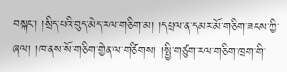བསྐང་། །སྲིད་པའི་བུད་མེད་རལ་གཅིག་མ། །དཔྲལ་ན་དམར་མོ་གཅིག་ཟངས་ཀྱི་ཞལ། །ཁ་ནས་སོ་གཅིག་གྱེན་ལ་གཙིགས། །སྤྱི་གཙུག་རལ་གཅིག་ཁྲག་གི་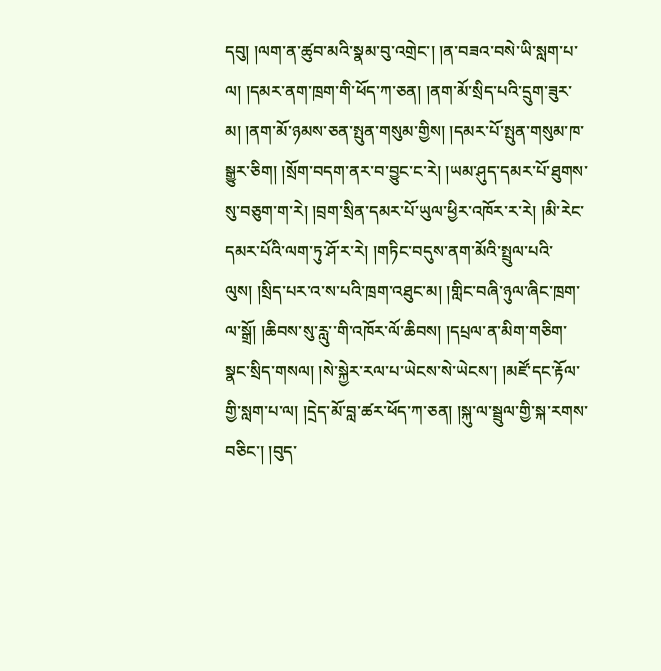དབུ། །ལག་ན་ཚུབ་མའི་སྣམ་བུ་འགྲེང་། །ན་བཟའ་བསེ་ཡི་སླག་པ་ལ། །དམར་ནག་ཁྲག་གི་ཕོད་ཀ་ཅན། །ནག་མོ་སྲིད་པའི་དྲུག་ཟུར་མ། །ནག་མོ་ཉམས་ཅན་སྤུན་གསུམ་གྱིས། །དམར་པོ་སྤུན་གསུམ་ཁ་སྒྱུར་ཅིག། །སྲོག་བདག་ནར་བ་བྱུང་ང་རེ། །ཡམ་ཤུད་དམར་པོ་ཐུགས་སུ་བཅུག་ག་རེ། །བྲག་སྲིན་དམར་པོ་ཡུལ་ཕྱིར་འཁོར་ར་རེ། །མི་རེང་དམར་པོའི་ལག་ཏུ་ཤོ་ར་རེ། །གཏིང་བདུས་ནག་མོའི་སྤྲུལ་པའི་ལུས། །སྲིད་པར་འ་ས་པའི་ཁྲག་འཐུང་མ། །གླིང་བཞི་ཉུལ་ཞིང་ཁྲག་ལ་སྒྲོ། །ཆིབས་སུ་རླུ་་གི་འཁོར་ལོ་ཆིབས། །དཔྲལ་ན་མིག་གཅིག་སྣང་སྲིད་གསལ། །སེ་སྐྱེར་རལ་པ་ཡེངས་སེ་ཡེངས་། །མཛོ་དང་རྟོལ་གྱི་སླག་པ་ལ། །དྲེད་མོ་བླ་ཚར་ཕོད་ཀ་ཅན། །སྐུ་ལ་སྦྲུལ་གྱི་སྐ་རགས་བཅིང་། །བུད་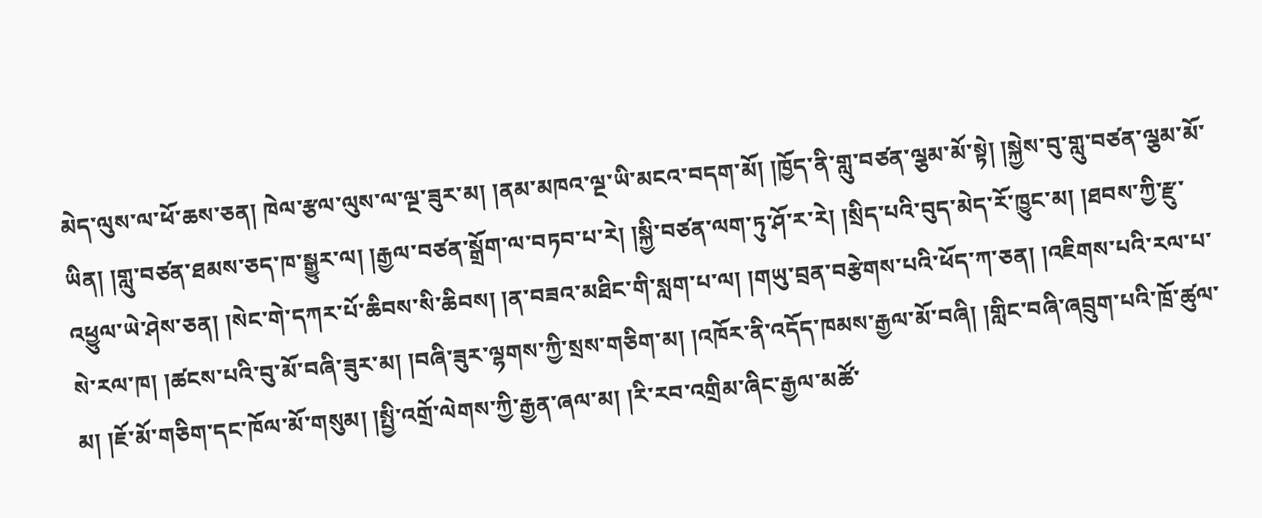མེད་ལུས་ལ་ཕོ་ཆས་ཅན། ཁེལ་རྩལ་ལུས་ལ་ལྔ་ཟུར་མ། །ནམ་མཁའ་ལྔ་ཡི་མངའ་བདག་མོ། །ཁྱོད་ནི་གླུ་བཙན་ལྕམ་མོ་སྟེ། །སྐྱེས་བུ་གླུ་བཙན་ལྕམ་མོ་ཡིན། །གླུ་བཙན་ཐམས་ཅད་ཁ་སྒྱུར་ལ། །རྒྱལ་བཙན་སྒྲོག་ལ་བཏབ་པ་རེ། །སྐྱི་བཙན་ལག་ཏུ་ཤོ་ར་རེ། །སྲིད་པའི་བུད་མེད་རོ་ཁྱུང་མ། །ཐབས་ཀྱི་རྫུ་འཕྱུལ་ཡེ་ཤེས་ཅན། །སེང་གེ་དཀར་པོ་ཆིབས་སི་ཆིབས། །ན་བཟའ་མཐིང་གི་སླག་པ་ལ། །གཡུ་བྲན་བརྩེགས་པའི་ཕོད་ཀ་ཅན། །འཇིགས་པའི་རལ་པ་སེ་རལ་ཁ། །ཚངས་པའི་བུ་མོ་བཞི་ཟུར་མ། །བཞི་ཟུར་ལྷགས་ཀྱི་སྲས་གཅིག་མ། །འཁོར་ནི་འདོད་ཁམས་རྒྱལ་མོ་བཞི། །གླིང་བཞི་ཞབྲུག་པའི་ཁྲོ་ཚུལ་མ། །ཇོ་མོ་གཅིག་དང་ཁོལ་མོ་གསུམ། །སྤྱི་འགྲོ་ལེགས་ཀྱི་རྒྱན་ཞལ་མ། །རི་རབ་འགྲིམ་ཞིང་རྒྱལ་མཚོ་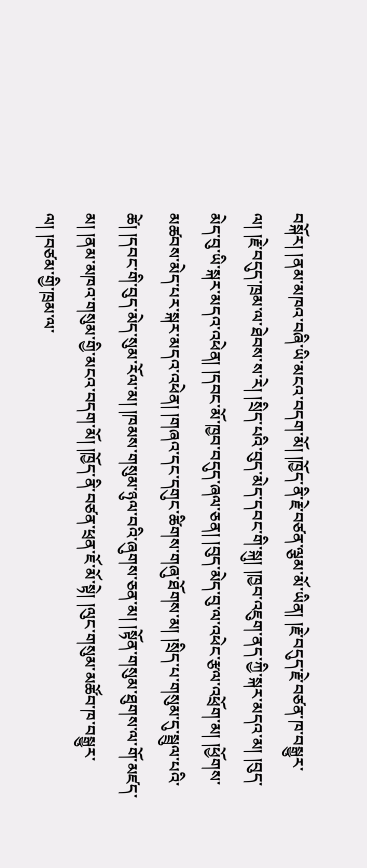བསྐོར། །ནམ་མཁའ་བཞི་ཡི་མངའ་བདག་མོ། །ཁྱོད་ནི་རྗེ་བཙན་ལྕམ་མོ་ཡིན། །རྗེ་བདུད་རྗེ་བཙན་ཁ་བསྒྱུར་ལ། །རྗེ་བདུད་ཁྲམ་ལ་ཐེབས་ས་རེ། །སྲིད་པའི་བུད་མེད་དབང་གི་སྐུ། །ཁྱབ་འཇུག་ནད་ཀྱི་སྐར་མདའ་མ། །བུད་མེད་བུ་ཡི་སྐར་མདའ་འཕེན། །དབང་མོ་ཁྱབ་བདུད་ཞལ་ཅན། །བུད་མེད་བུ་ལ་འཕེང་རྩལ་འཕྲོག་མ། །ཕྱོགས་མཚབས་མེད་པར་སྐར་མདའ་འཕེན། །གཞའ་དང་དགུང་ཚིགས་གཞུ་ཐོགས་མ། །སྲིད་པ་གསུམ་དུ་སྦྲུལ་པའི་ཚེ། །དབང་གི་བུད་མེད་སུམ་རོལ་མ། །ཁམས་གསུམ་ཉུལ་བའི་ཞུགས་ཅན་མ། །སྟོན་གསུམ་ཐུགས་ལ་གོ་མཛད་མ། །ནམ་མཁའ་གསུམ་གྱི་མངའ་བདག་མོ། །ཁྱོད་ནི་བཙན་ཕྲན་ཇོ་མོ་སྟེ། །ལུང་གསུམ་མཚོབ་ཁ་བསྒྱུར་ལ། །བཙམ་གྱི་ཁྲམ་ལ་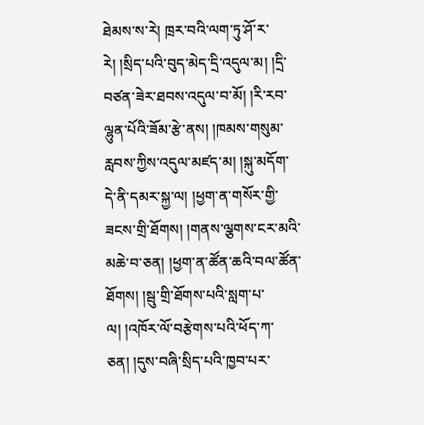ཐེམས་ས་རེ། ཁྲར་བའི་ལག་ཏུ་ཤོ་ར་རེ། །སྲིད་པའི་བུད་མེད་དྲི་འདུལ་མ། །དྲི་བཙན་ཟེར་ཐབས་འདུལ་བ་མོ། །རི་རབ་ལྷུན་པོའི་ཟོམ་རྩེ་ནས། །ཁམས་གསུམ་རླབས་ཀྱིས་འདུལ་མཛད་མ། །སྐུ་མདོག་དེ་ནི་དམར་སྐྱ་ལ། །ཕྱག་ན་གསོར་གྱི་ཟངས་གྲི་ཐོགས། །གནས་ལྕགས་ངར་མའི་མཆེ་བ་ཅན། །ཕྱག་ན་ཚོན་ཆའི་བལ་ཚོན་ཐོགས། །སྦུ་གྲི་ཐོགས་པའི་སླག་པ་ལ། །འཁོར་ལོ་བརྩེགས་པའི་ཕོད་ཀ་ཅན། །དུས་བཞི་སྲིད་པའི་ཁྱབ་པར་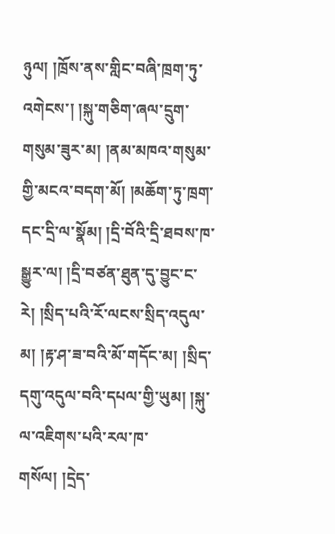ཉུལ། །ཁྲོས་ནས་གླིང་བཞི་ཁྲག་ཏུ་འགེངས་། །སྐུ་གཅིག་ཞལ་དྲུག་གསུམ་ཟུར་མ། །ནམ་མཁའ་གསུམ་གྱི་མངའ་བདག་མོ། །མཆོག་ཏུ་ཁྲག་དང་དྲི་ལ་སྣོམ། །དྲི་བོའི་དྲི་ཐབས་ཁ་སྒྱུར་ལ། །དྲི་བཙན་ཐུན་དུ་བྱུང་ང་རེ། །སྲིད་པའི་རོ་ལངས་སྲིད་འདུལ་མ། །རྟ་ཤ་ཟ་བའི་མོ་གདོང་མ། །སྲིད་དགུ་འདུལ་བའི་དཔལ་གྱི་ཡུམ། །སྐུ་ལ་འཇིགས་པའི་རལ་ཁ་གསོལ། །དྲེད་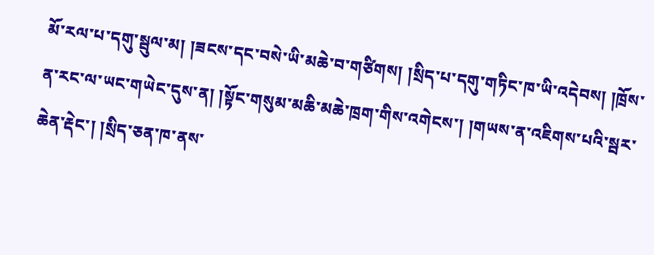མོ་རལ་པ་དགུ་སྦུལ་མ། །ཟངས་དང་བསེ་ཡི་མཆེ་བ་གཙིགས། །སྲིད་པ་དགུ་གཏིང་ཁ་ཡི་འདེབས། །ཁྲོས་ན་རང་ལ་ཡང་གཡེང་དུས་ན། །སྟོང་གསུམ་མཆི་མཆེ་ཁྲག་གིས་འགེངས་། །གཡས་ན་འཇིགས་པའི་སྦར་ཆེན་རྡེང་། །སྲིད་ཅན་ཁ་ནས་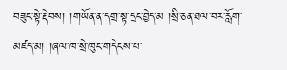བཟུང་སྟེ་རྡེབས། །གཡོན་ན་དགྲ་སྟ་དྲང་བྱེད་མ །སྲི་ཅན་ཐལ་བར་རློག་མཛད་མ། །ཞལ་ཁ་སྲེ་ཁུང་གདེངས་པ་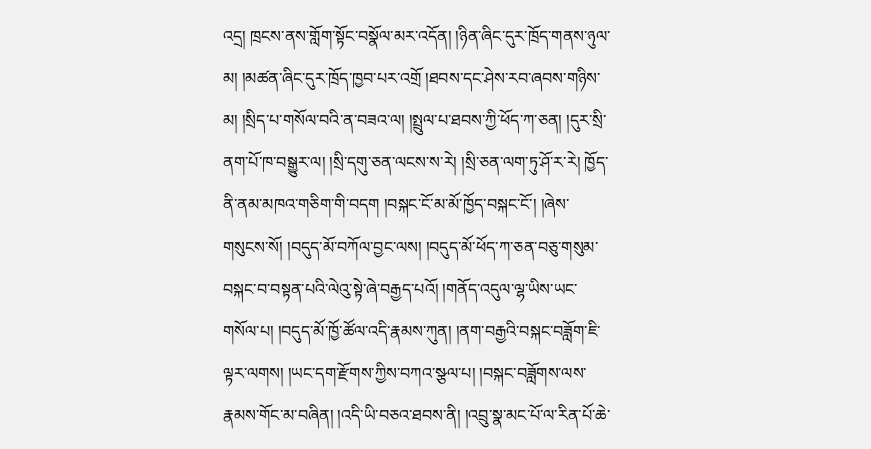འདྲ། ཁྲངས་ནས་གློག་སྟོང་བསྣོལ་མར་འདོན། །ཉིན་ཞིང་དུར་ཁྲོད་གནས་ཉུལ་མ། །མཚན་ཞིང་དུར་ཁྲོད་ཁྱབ་པར་འགྲོ །ཐབས་དང་ཤེས་རབ་ཞབས་གཉིས་མ། །སྲིད་པ་གསོལ་བའི་ན་བཟའ་ལ། །སྤྲུལ་པ་ཐབས་ཀྱི་ཕོད་ཀ་ཅན། །དུར་སྲི་ནག་པོ་ཁ་བསྒྱུར་ལ། །སྲི་དགུ་ཅན་ལངས་ས་རེ། །སྲི་ཅན་ལག་ཏུ་ཤོ་ར་རེ། ཁྱོད་ནི་ནམ་མཁའ་གཅིག་གི་བདག །བསྐང་ངོ་མ་མོ་ཁྱོད་བསྐང་ངོ་། །ཞེས་གསུངས་སོ། །བདུད་མོ་བཀོལ་བྱང་ལས། །བདུད་མོ་ཕོད་ཀ་ཅན་བཅུ་གསུམ་བསྐང་བ་བསྟན་པའི་ལེའུ་སྟེ་ཞེ་བརྒྱད་པའོ། །གནོད་འདུལ་ལྷ་ཡིས་ཡང་གསོལ་པ། །བདུད་མོ་ཁྱོ་ཚོལ་འདི་རྣམས་ཀུན། །ནག་བརྒྱའི་བསྐང་བཟློག་ཇི་ལྟར་ལགས། །ཡང་དག་རྫོགས་ཀྱིས་བཀའ་སྩལ་པ། །བསྐང་བཟློགས་ལས་རྣམས་གོང་མ་བཞིན། །འདི་ཡི་བཅའ་ཐབས་ནི། །འབྲུ་སྣ་མང་པོ་ལ་རིན་པོ་ཆེ་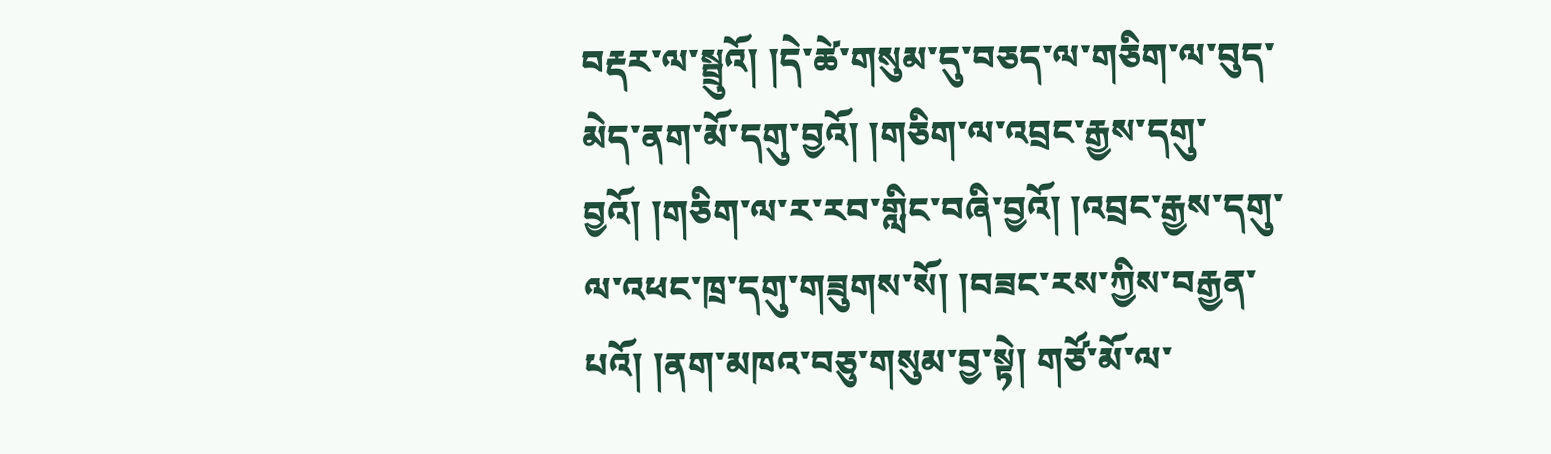བརྡར་ལ་སྦྲུའོ། །དེ་ཚེ་གསུམ་དུ་བཅད་ལ་གཅིག་ལ་བུད་མེད་ནག་མོ་དགུ་བྱའོ། །གཅིག་ལ་འབྲང་རྒྱས་དགུ་བྱའོ། །གཅིག་ལ་ར་རབ་གླིང་བཞི་བྱའོ། །འབྲང་རྒྱས་དགུ་ལ་འཕང་ཁྲ་དགུ་གཟུགས་སོ། །བཟང་རས་ཀྱིས་བརྒྱན་པའོ། །ནག་མཁའ་བཅུ་གསུམ་བྱ་སྟེ། གཙོ་མོ་ལ་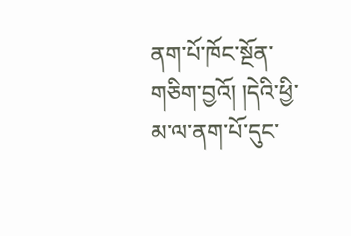ནག་པོ་ཁོང་སྔོན་གཅིག་བྱའོ། །དེའི་ཕྱི་མ་ལ་ནག་པོ་དུང་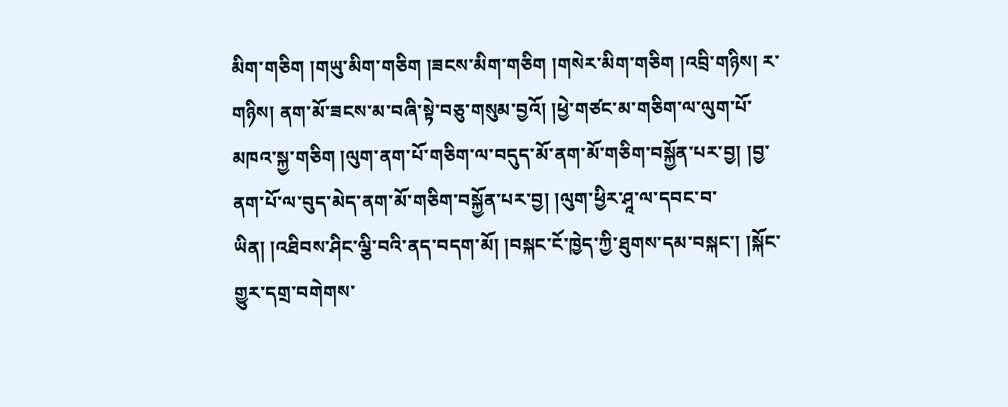མིག་གཅིག །གཡུ་མིག་གཅིག །ཟངས་མིག་གཅིག །གསེར་མིག་གཅིག །འབྲི་གཉིས། ར་གཉིས། ནག་མོ་ཟངས་མ་བཞི་སྟེ་བཅུ་གསུམ་བྱའོ། །ཕྱེ་གཙང་མ་གཅིག་ལ་ལུག་པོ་མཁའ་སྐྱ་གཅིག །ལུག་ནག་པོ་གཅིག་ལ་བདུད་མོ་ནག་མོ་གཅིག་བསྐྱོན་པར་བྱ། །བྱ་ནག་པོ་ལ་བུད་མེད་ནག་མོ་གཅིག་བསྐྱོན་པར་བྱ། །ལུག་ཕྱིར་ཤཱ་ལ་དབང་བ་ཡིན། །འཐིབས་ཤིང་ལྕི་བའི་ནད་བདག་མོ། །བསྐང་ངོ་ཁྱེད་ཀྱི་ཐུགས་དམ་བསྐང་། །སྐོང་གྱུར་དགྲ་བགེགས་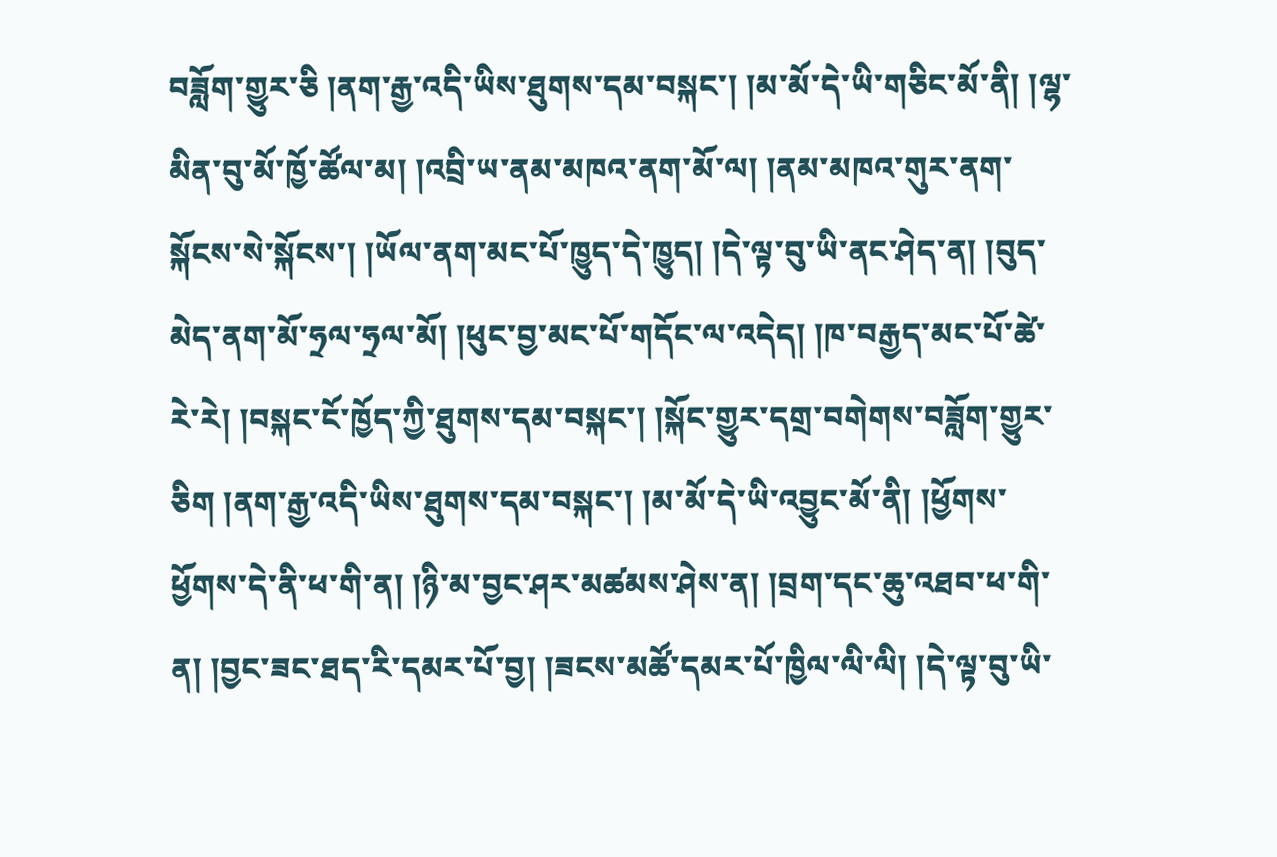བཟློག་གྱུར་ཅི །ནག་རྒྱ་འདི་ཡིས་ཐུགས་དམ་བསྐང་། །མ་མོ་དེ་ཡི་གཅིང་མོ་ནི། །ལྷ་མིན་བུ་མོ་ཁྱོ་ཚོལ་མ། །འབྲི་ཡ་ནམ་མཁའ་ནག་མོ་ལ། །ནམ་མཁའ་གུར་ནག་སྐོངས་སེ་སྐོངས་། །ཡོལ་ནག་མང་པོ་ཁྱུད་དེ་ཁྱུད། །དེ་ལྟ་བུ་ཡི་ནང་ཤེད་ན། །བུད་མེད་ནག་མོ་ཧྲལ་ཧྲལ་མོ། །ཕུང་བྱ་མང་པོ་གདོང་ལ་འདེད། །ཁ་བརྒྱད་མང་པོ་ཚེ་རེ་རེ། །བསྐང་ངོ་ཁྱོད་ཀྱི་ཐུགས་དམ་བསྐང་། །སྐོང་གྱུར་དགྲ་བགེགས་བཟློག་གྱུར་ཅིག །ནག་རྒྱ་འདི་ཡིས་ཐུགས་དམ་བསྐང་། །མ་མོ་དེ་ཡི་འབྱུང་མོ་ནི། །ཕྱོགས་ཕྱོགས་དེ་ནི་ཕ་གི་ན། །ཉི་མ་བྱང་ཤར་མཚམས་ཤེས་ན། །བྲག་དང་ཆུ་འཐབ་ཕ་གི་ན། །བྱང་ཟང་ཐད་རི་དམར་པོ་བྱ། །ཟངས་མཚོ་དམར་པོ་ཁྱིལ་ལི་ལི། །དེ་ལྟ་བུ་ཡི་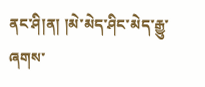ནང་ཤི།ན། །མེ་མེད་ཤིང་མེད་རྒྱུ་ཞགས་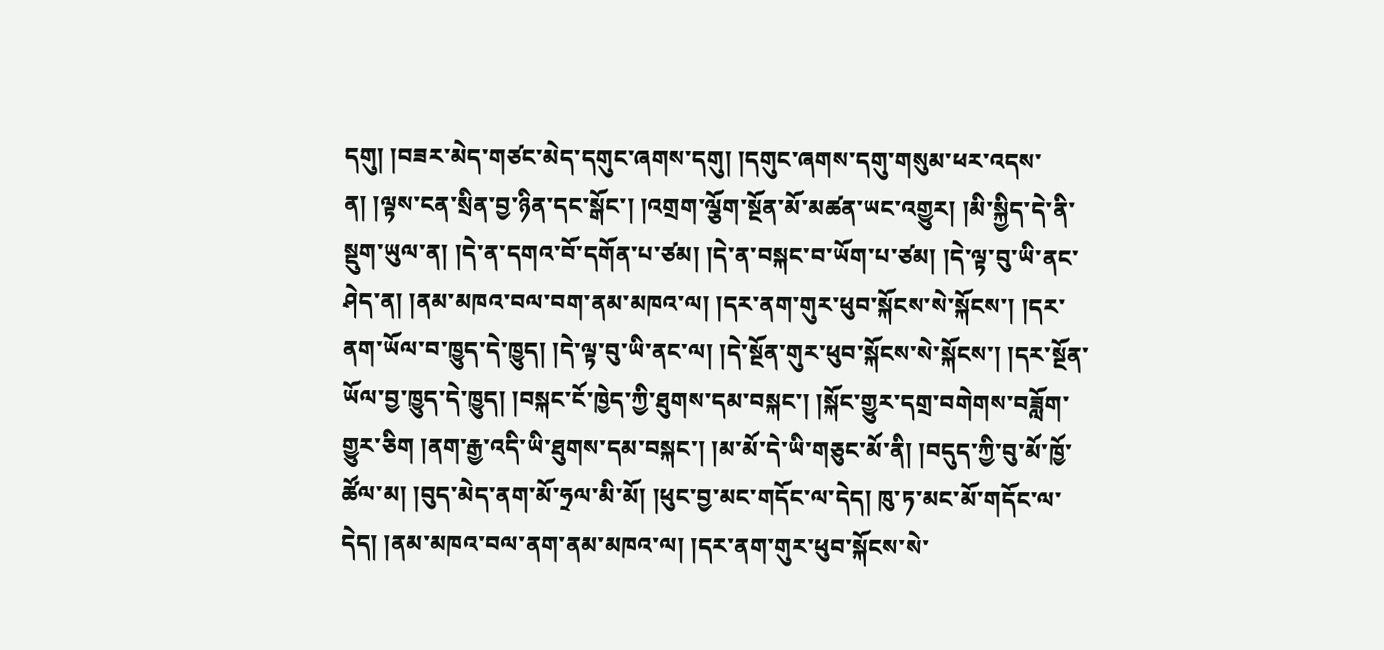དགུ། །བཟར་མེད་གཙང་མེད་དགུང་ཞགས་དགུ། །དགུང་ཞགས་དགུ་གསུམ་ཕར་འདས་ན། །ལྟས་ངན་སྲིན་བྱ་ཉིན་དང་སྒོང་། །འགྲག་ལྕོག་སྔོན་མོ་མཚན་ཡང་འགྱུར། །མི་སྐྱིད་དེ་ནི་སྡུག་ཡུལ་ན། །དེ་ན་དགའ་བོ་དགོན་པ་ཙམ། །དེ་ན་བསྐང་བ་ཡོག་པ་ཙམ། །དེ་ལྟ་བུ་ཡི་ནང་ཤེད་ན། །ནམ་མཁའ་བལ་བག་ནམ་མཁའ་ལ། །དར་ནག་གུར་ཕུབ་སྐོངས་སེ་སྐོངས་། །དར་ནག་ཡོལ་བ་ཁྱུད་དེ་ཁྱུད། །དེ་ལྟ་བུ་ཡི་ནང་ལ། །དེ་སྔོན་གུར་ཕུབ་སྐོངས་སེ་སྐོངས་། །དར་སྔོན་ཡོལ་བྱ་ཁྱུད་དེ་ཁྱུད། །བསྐང་ངོ་ཁྱེད་ཀྱི་ཐུགས་དམ་བསྐང་། །སྐོང་གྱུར་དགྲ་བགེགས་བཟློག་གྱུར་ཅིག །ནག་རྒྱ་འདི་ཡི་ཐུགས་དམ་བསྐང་། །མ་མོ་དེ་ཡི་གཅུང་མོ་ནི། །བདུད་ཀྱི་བུ་མོ་ཁྱོ་ཚོལ་མ། །བུད་མེད་ནག་མོ་ཧྲལ་མི་མོ། །ཕུང་བྱ་མང་གདོང་ལ་དེད། ཁུ་ཏ་མང་མོ་གདོང་ལ་དེད། །ནམ་མཁའ་བལ་ནག་ནམ་མཁའ་ལ། །དར་ནག་གུར་ཕུབ་སྐོངས་སེ་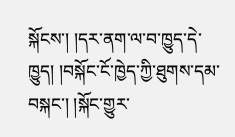སྐོངས་། །དར་ནག་ལ་བ་ཁྱུད་དེ་ཁྱུད། །བསྐོང་ངོ་ཁྱེད་ཀྱི་ཐུགས་དམ་བསྐང་། །སྐོང་གྱུར་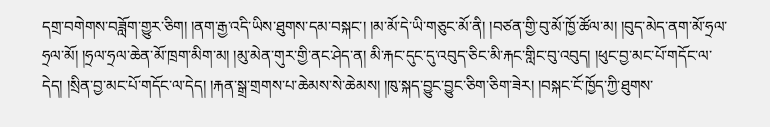དགྲ་བགེགས་བཟློག་གྱུར་ཅིག། །ནག་རྒྱ་འདི་ཡིས་ཐུགས་དམ་བསྐང་། །མ་མོ་དེ་ཡི་གཅུང་མོ་ནི། །བཙན་གྱི་བུ་མོ་ཁྱོ་ཚོལ་མ། །བུད་མེད་ནག་མོ་ཧྲལ་ཧྲལ་མོ། །ཧྲལ་ཧྲལ་ཆེན་མོ་ཁྲག་མིག་མ། །མུ་མེན་གུར་གྱི་ནང་ཤེད་ན། མི་རྐང་དུང་དུ་འབུད་ཅིང་མི་རྐང་གླིང་བུ་འབུད། །ཕུང་བྱ་མང་པོ་གདོང་ལ་དེད། །སྲིན་བྱ་མང་པོ་གདོང་ལ་དེད། །རྐན་སྒྲ་གྲགས་པ་ཆེམས་སེ་ཆེམས། །ཁུ་སྐད་བྱུང་བྱུང་ཅིག་ཅིག་ཟེར། །བསྐང་ངོ་ཁྱོད་ཀྱི་ཐུགས་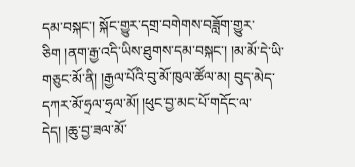དམ་བསྐང་། སྐོང་གྱུར་དགྲ་བགེགས་བཟློག་གྱུར་ཅིག །ནག་རྒྱ་འདི་ཡིས་ཐུགས་དམ་བསྐང་། །མ་མོ་དེ་ཡི་གཅུང་མོ་ནི། །རྒྱལ་པོའི་བུ་མོ་ཁུལ་ཚོལ་མ། བུད་མེད་དཀར་མོ་ཧྲལ་ཧྲལ་མོ། །ཕུང་བྱ་མང་པོ་གདོང་ལ་དེད། །ཆུ་བྱ་ཟལ་མོ་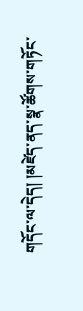གདོང་ལ་དེད། །མཛེད་ནད་སྣ་ཚོགས་གཏོང་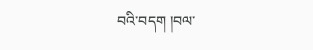བའི་བདག །བལ་